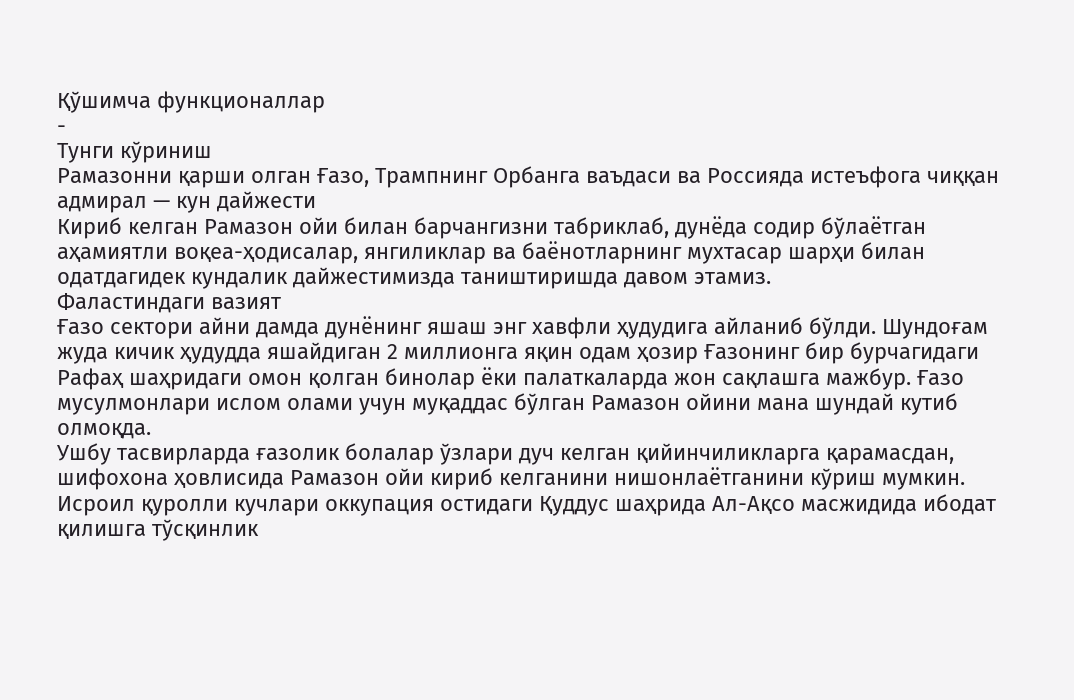Қўшимча функционаллар
-
Тунги кўриниш
Рамазонни қарши олган Ғазо, Трампнинг Орбанга ваъдаси ва Россияда истеъфога чиққан адмирал — кун дайжести
Кириб келган Рамазон ойи билан барчангизни табриклаб, дунёда содир бўлаётган аҳамиятли воқеа-ҳодисалар, янгиликлар ва баёнотларнинг мухтасар шарҳи билан одатдагидек кундалик дайжестимизда таништиришда давом этамиз.
Фаластиндаги вазият
Ғазо сектори айни дамда дунёнинг яшаш энг хавфли ҳудудига айланиб бўлди. Шундоғам жуда кичик ҳудудда яшайдиган 2 миллионга яқин одам ҳозир Ғазонинг бир бурчагидаги Рафаҳ шаҳридаги омон қолган бинолар ёки палаткаларда жон сақлашга мажбур. Ғазо мусулмонлари ислом олами учун муқаддас бўлган Рамазон ойини мана шундай кутиб олмоқда.
Ушбу тасвирларда ғазолик болалар ўзлари дуч келган қийинчиликларга қарамасдан, шифохона ҳовлисида Рамазон ойи кириб келганини нишонлаётганини кўриш мумкин.
Исроил қуролли кучлари оккупация остидаги Қуддус шаҳрида Ал-Ақсо масжидида ибодат қилишга тўсқинлик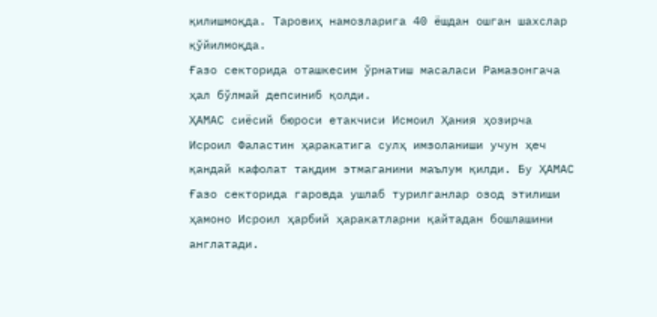қилишмоқда. Таровиҳ намозларига 40 ёшдан ошган шахслар қўйилмоқда.
Ғазо секторида оташкесим ўрнатиш масаласи Рамазонгача ҳал бўлмай депсиниб қолди.
ҲАМАС сиёсий бюроси етакчиси Исмоил Ҳания ҳозирча Исроил Фаластин ҳаракатига сулҳ имзоланиши учун ҳеч қандай кафолат тақдим этмаганини маълум қилди. Бу ҲАМАС Ғазо секторида гаровда ушлаб турилганлар озод этилиши ҳамоно Исроил ҳарбий ҳаракатларни қайтадан бошлашини англатади.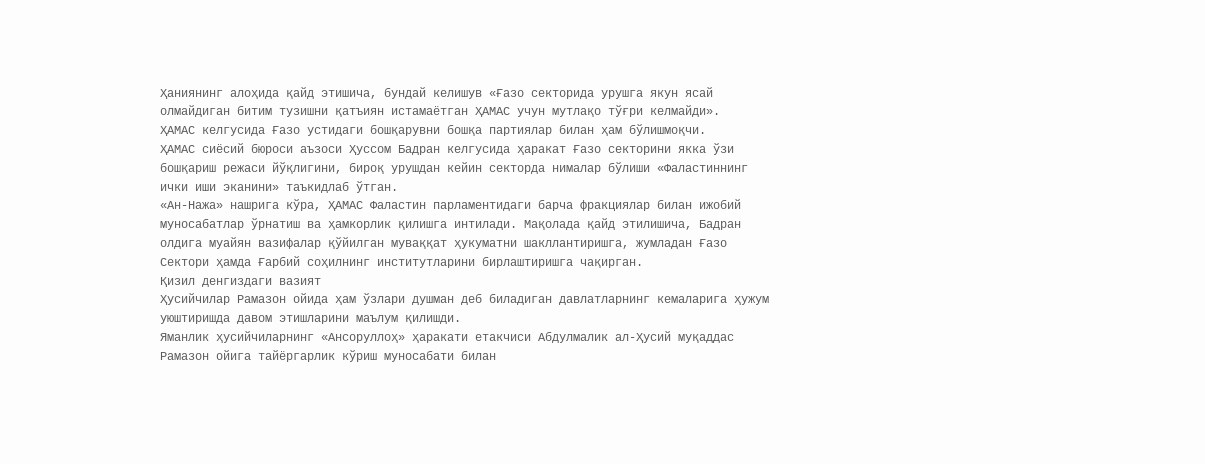Ҳаниянинг алоҳида қайд этишича, бундай келишув «Ғазо секторида урушга якун ясай олмайдиган битим тузишни қатъиян истамаётган ҲАМАС учун мутлақо тўғри келмайди».
ҲАМАС келгусида Ғазо устидаги бошқарувни бошқа партиялар билан ҳам бўлишмоқчи.
ҲАМАС сиёсий бюроси аъзоси Ҳуссом Бадран келгусида ҳаракат Ғазо секторини якка ўзи бошқариш режаси йўқлигини, бироқ урушдан кейин секторда нималар бўлиши «Фаластиннинг ички иши эканини» таъкидлаб ўтган.
«Ан-Нажа» нашрига кўра, ҲАМАС Фаластин парламентидаги барча фракциялар билан ижобий муносабатлар ўрнатиш ва ҳамкорлик қилишга интилади. Мақолада қайд этилишича, Бадран олдига муайян вазифалар қўйилган муваққат ҳукуматни шакллантиришга, жумладан Ғазо Сектори ҳамда Ғарбий соҳилнинг институтларини бирлаштиришга чақирган.
Қизил денгиздаги вазият
Ҳусийчилар Рамазон ойида ҳам ўзлари душман деб биладиган давлатларнинг кемаларига ҳужум уюштиришда давом этишларини маълум қилишди.
Яманлик ҳусийчиларнинг «Ансоруллоҳ» ҳаракати етакчиси Абдулмалик ал-Ҳусий муқаддас Рамазон ойига тайёргарлик кўриш муносабати билан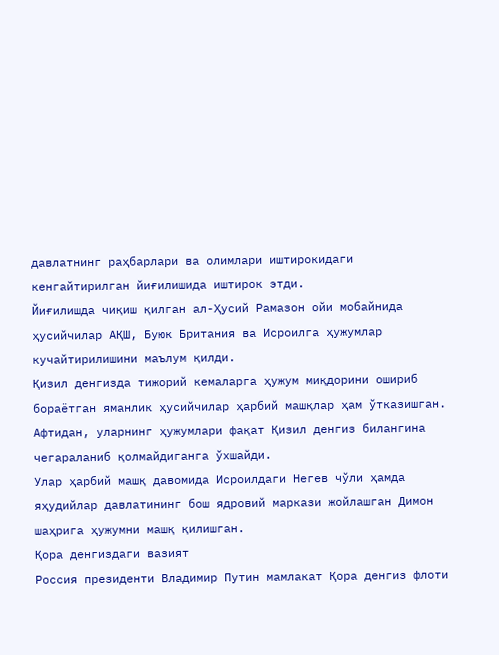давлатнинг раҳбарлари ва олимлари иштирокидаги кенгайтирилган йиғилишида иштирок этди.
Йиғилишда чиқиш қилган ал-Ҳусий Рамазон ойи мобайнида ҳусийчилар АҚШ, Буюк Британия ва Исроилга ҳужумлар кучайтирилишини маълум қилди.
Қизил денгизда тижорий кемаларга ҳужум миқдорини ошириб бораётган яманлик ҳусийчилар ҳарбий машқлар ҳам ўтказишган. Афтидан, уларнинг ҳужумлари фақат Қизил денгиз билангина чегараланиб қолмайдиганга ўхшайди.
Улар ҳарбий машқ давомида Исроилдаги Негев чўли ҳамда яҳудийлар давлатининг бош ядровий маркази жойлашган Димон шаҳрига ҳужумни машқ қилишган.
Қора денгиздаги вазият
Россия президенти Владимир Путин мамлакат Қора денгиз флоти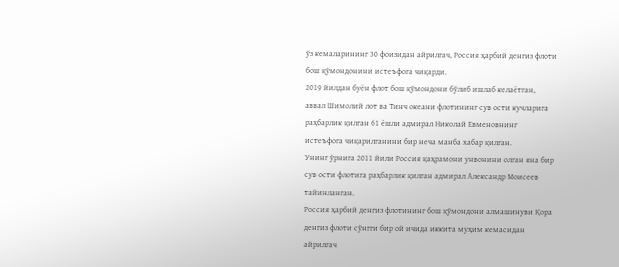ўз кемаларининг 30 фоизидан айрилгач, Россия ҳарбий денгиз флоти бош қўмондонини истеъфога чиқарди.
2019 йилдан буён флот бош қўмондони бўлиб ишлаб келаётган, аввал Шимолий лот ва Тинч океани флотининг сув ости кучларига раҳбарлик қилган 61 ёшли адмирал Николай Евменовнинг истеъфога чиқарилганини бир неча манба хабар қилган.
Унинг ўрнига 2011 йили Россия қаҳрамони унвонини олган яна бир сув ости флотига раҳбарлик қилган адмирал Александр Моисеев тайинланган.
Россия ҳарбий денгиз флотининг бош қўмондони алмашинуви Қора денгиз флоти сўнгги бир ой ичида иккита муҳим кемасидан айрилгач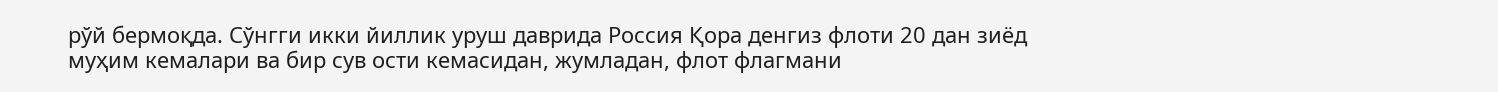рўй бермоқда. Сўнгги икки йиллик уруш даврида Россия Қора денгиз флоти 20 дан зиёд муҳим кемалари ва бир сув ости кемасидан, жумладан, флот флагмани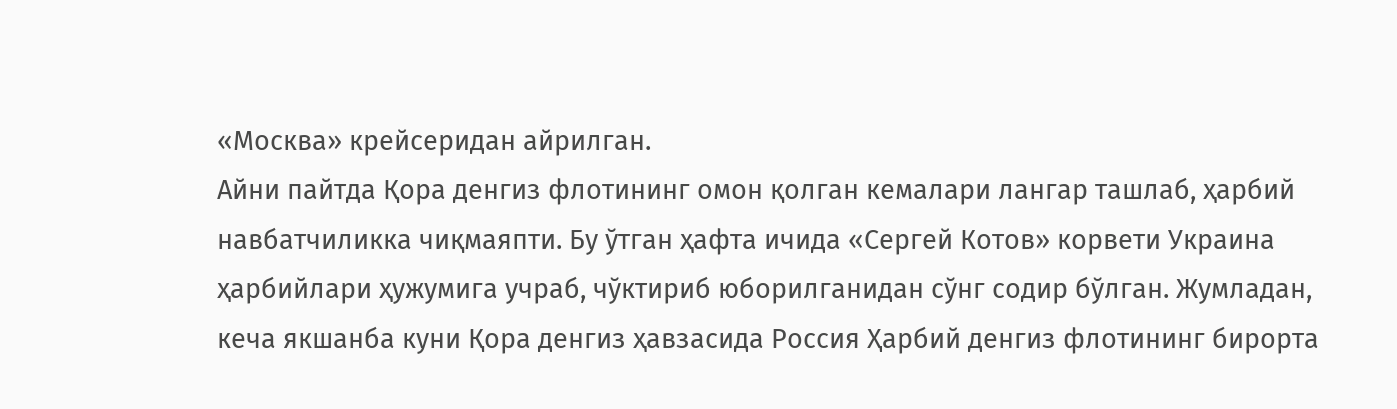«Москва» крейсеридан айрилган.
Айни пайтда Қора денгиз флотининг омон қолган кемалари лангар ташлаб, ҳарбий навбатчиликка чиқмаяпти. Бу ўтган ҳафта ичида «Сергей Котов» корвети Украина ҳарбийлари ҳужумига учраб, чўктириб юборилганидан сўнг содир бўлган. Жумладан, кеча якшанба куни Қора денгиз ҳавзасида Россия Ҳарбий денгиз флотининг бирорта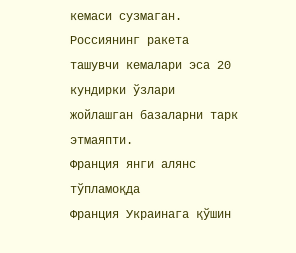кемаси сузмаган. Россиянинг ракета ташувчи кемалари эса 20 кундирки ўзлари жойлашган базаларни тарк этмаяпти.
Франция янги алянс тўпламоқда
Франция Украинага қўшин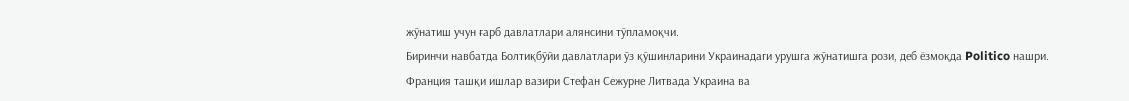жўнатиш учун ғарб давлатлари алянсини тўпламоқчи.
Биринчи навбатда Болтиқбўйи давлатлари ўз қўшинларини Украинадаги урушга жўнатишга рози, деб ёзмоқда Politico нашри.
Франция ташқи ишлар вазири Стефан Сежурне Литвада Украина ва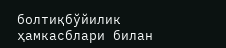болтиқбўйилик ҳамкасблари билан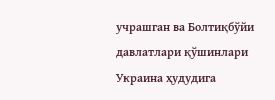учрашган ва Болтиқбўйи давлатлари қўшинлари Украина ҳудудига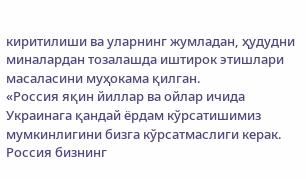киритилиши ва уларнинг жумладан, ҳудудни миналардан тозалашда иштирок этишлари масаласини муҳокама қилган.
«Россия яқин йиллар ва ойлар ичида Украинага қандай ёрдам кўрсатишимиз мумкинлигини бизга кўрсатмаслиги керак. Россия бизнинг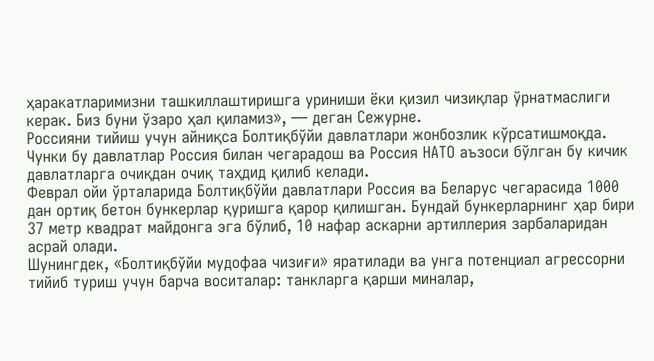ҳаракатларимизни ташкиллаштиришга уриниши ёки қизил чизиқлар ўрнатмаслиги керак. Биз буни ўзаро ҳал қиламиз», — деган Сежурне.
Россияни тийиш учун айниқса Болтиқбўйи давлатлари жонбозлик кўрсатишмоқда. Чунки бу давлатлар Россия билан чегарадош ва Россия НАТО аъзоси бўлган бу кичик давлатларга очиқдан очиқ таҳдид қилиб келади.
Феврал ойи ўрталарида Болтиқбўйи давлатлари Россия ва Беларус чегарасида 1000 дан ортиқ бетон бункерлар қуришга қарор қилишган. Бундай бункерларнинг ҳар бири 37 метр квадрат майдонга эга бўлиб, 10 нафар аскарни артиллерия зарбаларидан асрай олади.
Шунингдек, «Болтиқбўйи мудофаа чизиғи» яратилади ва унга потенциал агрессорни тийиб туриш учун барча воситалар: танкларга қарши миналар,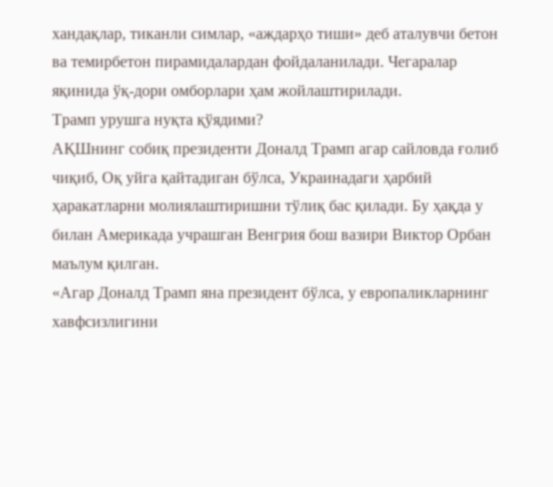хандақлар, тиканли симлар, «аждарҳо тиши» деб аталувчи бетон ва темирбетон пирамидалардан фойдаланилади. Чегаралар яқинида ўқ-дори омборлари ҳам жойлаштирилади.
Трамп урушга нуқта қўядими?
АҚШнинг собиқ президенти Доналд Трамп агар сайловда ғолиб чиқиб, Оқ уйга қайтадиган бўлса, Украинадаги ҳарбий ҳаракатларни молиялаштиришни тўлиқ бас қилади. Бу ҳақда у билан Америкада учрашган Венгрия бош вазири Виктор Орбан маълум қилган.
«Агар Доналд Трамп яна президент бўлса, у европаликларнинг хавфсизлигини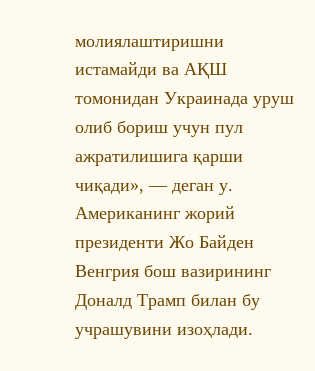молиялаштиришни истамайди ва АҚШ томонидан Украинада уруш олиб бориш учун пул ажратилишига қарши чиқади», — деган у.
Американинг жорий президенти Жо Байден Венгрия бош вазирининг Доналд Трамп билан бу учрашувини изоҳлади.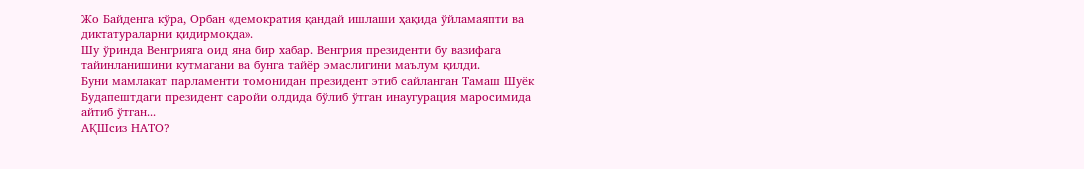Жо Байденга кўра, Орбан «демократия қандай ишлаши ҳақида ўйламаяпти ва диктатураларни қидирмоқда».
Шу ўринда Венгрияга оид яна бир хабар. Венгрия президенти бу вазифага тайинланишини кутмагани ва бунга тайёр эмаслигини маълум қилди.
Буни мамлакат парламенти томонидан президент этиб сайланган Тамаш Шуёк Будапештдаги президент саройи олдида бўлиб ўтган инаугурация маросимида айтиб ўтган...
АҚШсиз НАТО?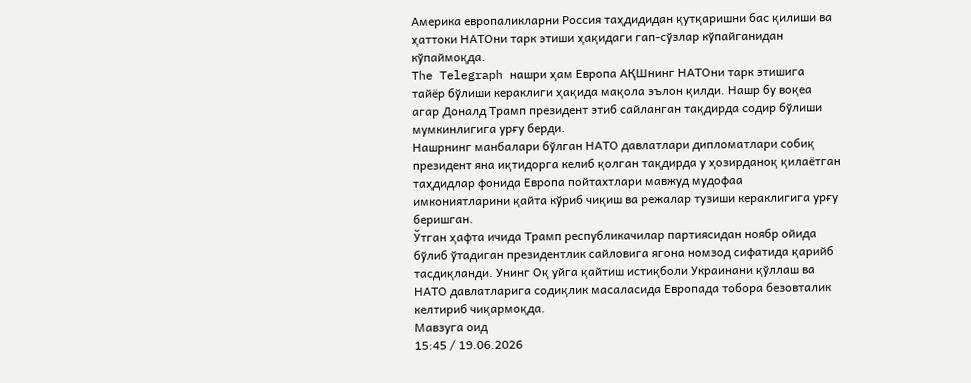Америка европаликларни Россия таҳдидидан қутқаришни бас қилиши ва ҳаттоки НАТОни тарк этиши ҳақидаги гап-сўзлар кўпайганидан кўпаймоқда.
The Telegraph нашри ҳам Европа АҚШнинг НАТОни тарк этишига тайёр бўлиши кераклиги ҳақида мақола эълон қилди. Нашр бу воқеа агар Доналд Трамп президент этиб сайланган тақдирда содир бўлиши мумкинлигига урғу берди.
Нашрнинг манбалари бўлган НАТО давлатлари дипломатлари собиқ президент яна иқтидорга келиб қолган тақдирда у ҳозирданоқ қилаётган таҳдидлар фонида Европа пойтахтлари мавжуд мудофаа имкониятларини қайта кўриб чиқиш ва режалар тузиши кераклигига урғу беришган.
Ўтган ҳафта ичида Трамп республикачилар партиясидан ноябр ойида бўлиб ўтадиган президентлик сайловига ягона номзод сифатида қарийб тасдиқланди. Унинг Оқ уйга қайтиш истиқболи Украинани қўллаш ва НАТО давлатларига содиқлик масаласида Европада тобора безовталик келтириб чиқармоқда.
Мавзуга оид
15:45 / 19.06.2026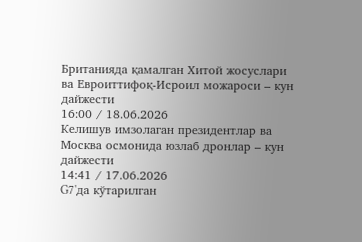Британияда қамалган Хитой жосуслари ва Евроиттифоқ-Исроил можароси – кун дайжести
16:00 / 18.06.2026
Келишув имзолаган президентлар ва Москва осмонида юзлаб дронлар – кун дайжести
14:41 / 17.06.2026
G7'да кўтарилган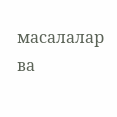масалалар ва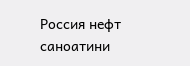Россия нефт саноатини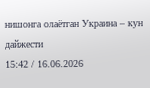нишонга олаётган Украина – кун дайжести
15:42 / 16.06.2026